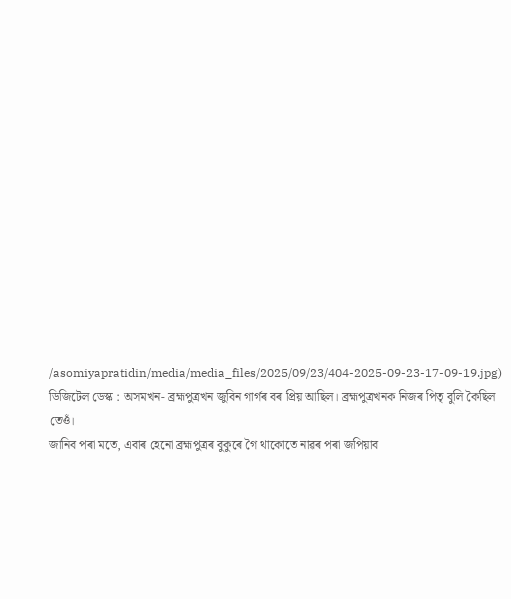/asomiyapratidin/media/media_files/2025/09/23/404-2025-09-23-17-09-19.jpg)
ডিজিটেল ডেস্ক : অসমখন- ব্ৰহ্মপুত্ৰখন জুবিন গাৰ্গৰ বৰ প্ৰিয় আছিল। ব্ৰহ্মপুত্ৰখনক নিজৰ পিতৃ বুলি কৈছিল তেওঁ।
জানিব পৰা মতে, এবাৰ হেনো ব্ৰহ্মপুত্ৰৰ বুকুৰে গৈ থাকোতে নাৱৰ পৰা জপিয়াব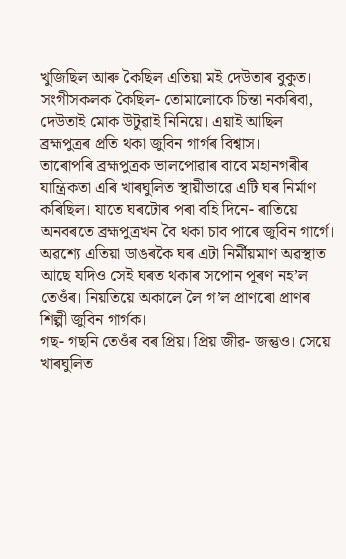খুজিছিল আৰু কৈছিল এতিয়া মই দেউতাৰ বুকুত। সংগীসকলক কৈছিল- তোমালোকে চিন্তা নকৰিবা, দেউতাই মোক উটুৱাই নিনিয়ে। এয়াই আছিল ব্ৰহ্মপুত্ৰৰ প্ৰতি থকা জুবিন গাৰ্গৰ বিশ্বাস।
তাৰোপৰি ব্ৰহ্মপুত্ৰক ভালপোৱাৰ বাবে মহানগৰীৰ যান্ত্ৰিকতা এৰি খাৰঘুলিত স্থায়ীভাৱে এটি ঘৰ নিৰ্মাণ কৰিছিল। যাতে ঘৰটোৰ পৰা বহি দিনে- ৰাতিয়ে অনবৰতে ব্ৰহ্মপুত্ৰখন বৈ থকা চাব পাৰে জুবিন গাৰ্গে।
অৱশ্যে এতিয়া ডাঙৰকৈ ঘৰ এটা নিৰ্মীয়মাণ অৱস্থাত আছে যদিও সেই ঘৰত থকাৰ সপোন পূৰণ নহ’ল তেওঁৰ। নিয়তিয়ে অকালে লৈ গ’ল প্ৰাণৰো প্ৰাণৰ শিল্পী জুবিন গাৰ্গক।
গছ- গছনি তেওঁৰ বৰ প্ৰিয়। প্ৰিয় জীৱ- জন্তুও। সেয়ে খাৰঘুলিত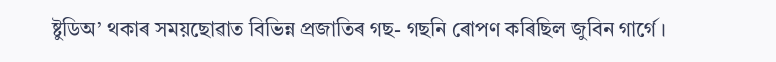ষ্টুডিঅ’ থকাৰ সময়ছোৱাত বিভিন্ন প্ৰজাতিৰ গছ- গছনি ৰোপণ কৰিছিল জুবিন গাৰ্গে।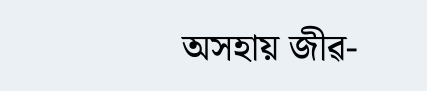অসহায় জীৱ-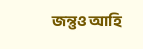জন্তুও আহি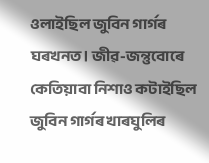ওলাইছিল জুবিন গাৰ্গৰ ঘৰখনত। জীৱ-জন্তুবোৰে কেতিয়াবা নিশাও কটাইছিল জুবিন গাৰ্গৰ খাৰঘুলিৰ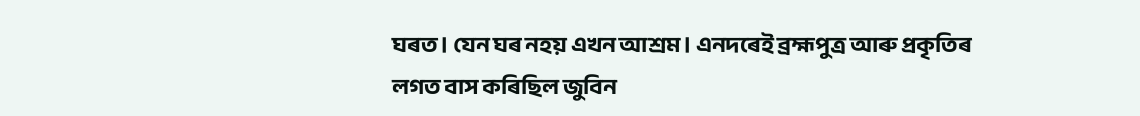ঘৰত। যেন ঘৰ নহয় এখন আশ্ৰম। এনদৰেই ব্ৰহ্মপুত্ৰ আৰু প্ৰকৃতিৰ লগত বাস কৰিছিল জুবিন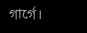গাৰ্গে।